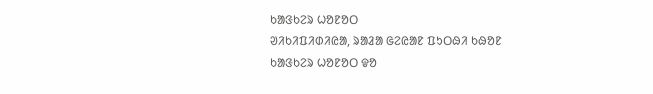ᱠᱟᱝᱠᱮᱨ ᱦᱚᱱᱚᱛ
ᱣᱤᱠᱤᱯᱤᱰᱤᱭᱟ, ᱨᱟᱲᱟ ᱜᱮᱭᱟᱱ ᱯᱩᱛᱷᱤ ᱠᱷᱚᱱ
ᱠᱟᱝᱠᱮᱨ ᱦᱚᱱᱚᱛ ᱫᱚ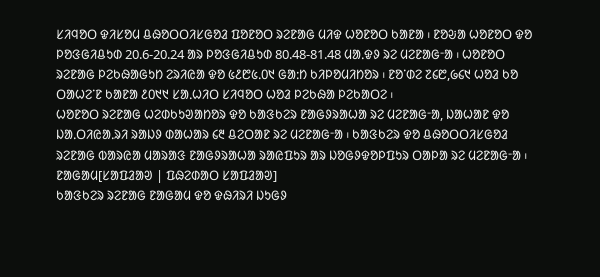ᱥᱤᱧᱚᱛ ᱫᱤᱥᱚᱢ ᱪᱷᱚᱛᱛᱤᱥᱜᱚᱲ ᱯᱚᱱᱚᱛ ᱨᱮᱱᱟᱜ ᱢᱤᱫ ᱦᱚᱱᱚᱛ ᱠᱟᱱᱟ ᱾ ᱱᱚᱶᱟ ᱦᱚᱱᱚᱛ ᱫᱚ ᱞᱚᱝᱜᱤᱪᱩᱰ 20.6-20.24 ᱟᱨ ᱞᱚᱝᱜᱤᱪᱩᱰ 80.48-81.48 ᱢᱟᱹᱫᱽ ᱨᱮ ᱢᱮᱱᱟᱜᱼᱟ ᱾ ᱦᱚᱱᱚᱛ ᱨᱮᱱᱟᱜ ᱞᱮᱠᱷᱟᱜᱩᱴ ᱮᱨᱤᱭᱟ ᱫᱚ ᱕᱒᱘᱕ᱹ᱐᱑ ᱜᱟᱺᱴ ᱠᱤᱞᱚᱢᱤᱴᱚᱨ ᱾ ᱱᱚᱸᱰᱮ ᱗᱔᱘,᱙᱔᱑ ᱦᱚᱲ ᱠᱚ ᱛᱟᱦᱮᱸᱱ ᱠᱟᱱᱟ ᱒᱐᱑᱑ ᱥᱟᱹᱦᱤᱛ ᱥᱤᱧᱚᱛ ᱦᱚᱲ ᱞᱮᱠᱷᱟ ᱞᱮᱠᱟᱛᱮ ᱾
ᱦᱚᱱᱚᱛ ᱨᱮᱱᱟᱜ ᱦᱮᱰᱠᱩᱣᱟᱴᱚᱨ ᱫᱚ ᱠᱟᱝᱠᱮᱨ ᱱᱟᱜᱽᱨᱟᱦᱟ ᱨᱮ ᱢᱮᱱᱟᱜᱼᱟ, ᱡᱟᱦᱟᱱ ᱫᱚ ᱡᱟᱹᱛᱤᱭᱟᱹᱨᱤ ᱨᱟᱡᱽ ᱰᱟᱦᱟᱨ ᱔᱓ ᱪᱮᱛᱟᱱ ᱨᱮ ᱢᱮᱱᱟᱜᱼᱟ ᱾ ᱠᱟᱝᱠᱮᱨ ᱫᱚ ᱪᱷᱚᱛᱛᱤᱥᱜᱚᱲ ᱨᱮᱱᱟᱜ ᱵᱟᱨᱭᱟ ᱢᱟᱨᱟᱝ ᱱᱟᱜᱽᱨᱟᱦᱟ ᱨᱟᱭᱯᱩᱨ ᱟᱨ ᱡᱚᱜᱽᱫᱚᱞᱯᱩᱨ ᱛᱟᱞᱟ ᱨᱮ ᱢᱮᱱᱟᱜᱼᱟ ᱾
ᱱᱟᱜᱟᱢ[ᱥᱟᱯᱲᱟᱣ | ᱯᱷᱮᱰᱟᱛ ᱥᱟᱯᱲᱟᱣ]
ᱠᱟᱝᱠᱮᱨ ᱨᱮᱱᱟᱜ ᱱᱟᱜᱟᱢ ᱫᱚ ᱫᱷᱤᱨᱤ ᱡᱩᱜᱽ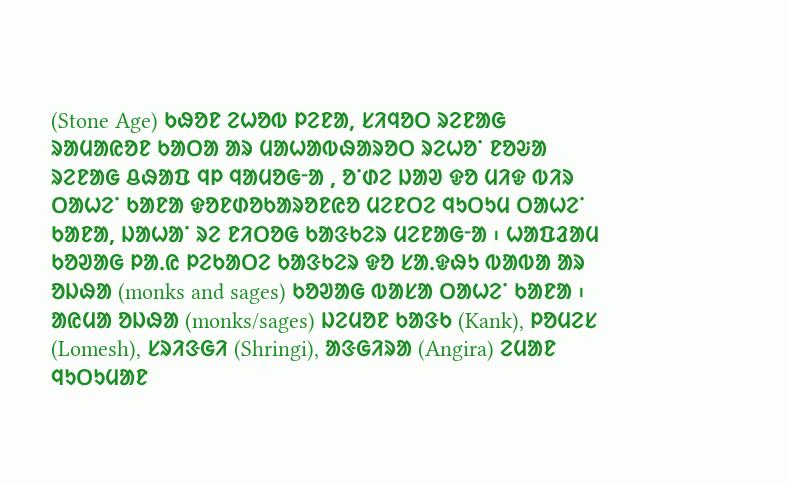(Stone Age) ᱠᱷᱚᱱ ᱮᱦᱚᱵ ᱞᱮᱱᱟ, ᱥᱤᱧᱚᱛ ᱨᱮᱱᱟᱜ ᱨᱟᱢᱟᱭᱚᱱ ᱠᱟᱛᱟ ᱟᱨ ᱢᱟᱦᱟᱵᱷᱟᱨᱚᱛ ᱨᱮᱦᱚᱸ ᱱᱚᱶᱟ ᱨᱮᱱᱟᱜ ᱪᱷᱟᱯ ᱧᱞ ᱧᱟᱢᱚᱜᱼᱟ , ᱚᱸᱰᱮ ᱡᱟᱣ ᱫᱚ ᱢᱤᱫ ᱵᱤᱨ ᱛᱟᱦᱮᱸ ᱠᱟᱱᱟ ᱫᱚᱱᱰᱚᱠᱟᱨᱚᱱᱭᱚ ᱢᱮᱱᱛᱮ ᱧᱩᱛᱩᱢ ᱛᱟᱦᱮᱸ ᱠᱟᱱᱟ, ᱡᱟᱦᱟᱸ ᱨᱮ ᱱᱤᱛᱚᱜ ᱠᱟᱝᱠᱮᱨ ᱢᱮᱱᱟᱜᱼᱟ ᱾ ᱦᱟᱯᱲᱟᱢ ᱠᱚᱣᱟᱜ ᱞᱟᱹᱭ ᱞᱮᱠᱟᱛᱮ ᱠᱟᱝᱠᱮᱨ ᱫᱚ ᱥᱟᱹᱫᱷᱩ ᱵᱟᱵᱟ ᱟᱨ ᱚᱡᱷᱟ (monks and sages) ᱠᱚᱣᱟᱜ ᱵᱟᱥᱟ ᱛᱟᱦᱮᱸ ᱠᱟᱱᱟ ᱾ ᱟᱭᱢᱟ ᱚᱡᱷᱟ (monks/sages) ᱡᱮᱢᱚᱱ ᱠᱟᱝᱠ (Kank), ᱞᱚᱢᱮᱥ (Lomesh), ᱥᱨᱤᱝᱜᱤ (Shringi), ᱟᱝᱜᱤᱨᱟ (Angira) ᱮᱢᱟᱱ ᱧᱩᱛᱩᱢᱟᱱ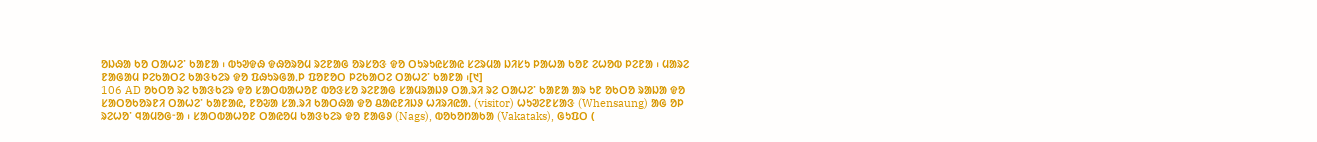ᱚᱡᱷᱟ ᱠᱚ ᱛᱟᱦᱮᱸ ᱠᱟᱱᱟ ᱾ ᱵᱩᱣᱫᱷ ᱫᱷᱚᱨᱚᱢ ᱨᱮᱱᱟᱜ ᱚᱨᱥᱚᱝ ᱫᱚ ᱛᱩᱨᱩᱭᱥᱟᱭ ᱥᱮᱨᱢᱟ ᱡᱤᱥᱩ ᱞᱟᱦᱟ ᱠᱚᱱ ᱮᱦᱚᱵ ᱞᱮᱱᱟ ᱾ ᱢᱟᱨᱮ ᱱᱟᱜᱟᱢ ᱞᱮᱠᱟᱛᱮ ᱠᱟᱝᱠᱮᱨ ᱫᱚ ᱯᱷᱩᱨᱜᱟᱹᱞ ᱯᱚᱱᱚᱛ ᱞᱮᱠᱟᱛᱮ ᱛᱟᱦᱮᱸ ᱠᱟᱱᱟ ᱾[᱑]
106 AD ᱚᱠᱛᱚ ᱨᱮ ᱠᱟᱝᱠᱮᱨ ᱫᱚ ᱥᱟᱛᱵᱟᱦᱚᱱ ᱵᱚᱝᱥᱚ ᱨᱮᱱᱟᱜ ᱥᱟᱢᱨᱟᱡᱽ ᱛᱟᱹᱨᱤ ᱨᱮ ᱛᱟᱦᱮᱸ ᱠᱟᱱᱟ ᱟᱨ ᱩᱱ ᱚᱠᱛᱚ ᱨᱟᱡᱟ ᱫᱚ ᱥᱟᱛᱚᱠᱚᱨᱱᱤ ᱛᱟᱦᱮᱸ ᱠᱟᱱᱟᱭ, ᱱᱚᱶᱟ ᱥᱟᱹᱨᱤ ᱠᱟᱛᱷᱟ ᱫᱚ ᱪᱟᱭᱱᱤᱡᱽ ᱦᱤᱨᱤᱭᱟᱹ (visitor) ᱦᱩᱣᱮᱱᱥᱟᱝ (Whensaung) ᱟᱜ ᱚᱞ ᱨᱮᱦᱚᱸ ᱧᱟᱢᱚᱜᱼᱟ ᱾ ᱥᱟᱛᱵᱟᱦᱚᱱ ᱛᱟᱭᱚᱢ ᱠᱟᱝᱠᱮᱨ ᱫᱚ ᱱᱟᱜᱽ (Nags), ᱵᱚᱠᱚᱴᱟᱠᱟ (Vakataks), ᱜᱩᱯᱛ (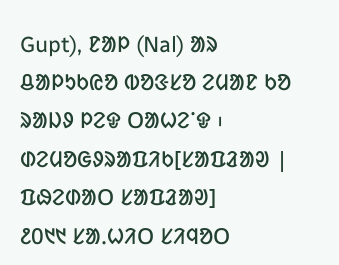Gupt), ᱱᱟᱞ (Nal) ᱟᱨ ᱪᱟᱞᱩᱠᱭᱚ ᱵᱚᱝᱥᱚ ᱮᱢᱟᱱ ᱠᱚ ᱨᱟᱡᱽ ᱞᱮᱫ ᱛᱟᱦᱮᱸᱫ ᱾
ᱰᱮᱢᱚᱜᱽᱨᱟᱯᱤᱠ[ᱥᱟᱯᱲᱟᱣ | ᱯᱷᱮᱰᱟᱛ ᱥᱟᱯᱲᱟᱣ]
᱒᱐᱑᱑ ᱥᱟᱹᱦᱤᱛ ᱥᱤᱧᱚᱛ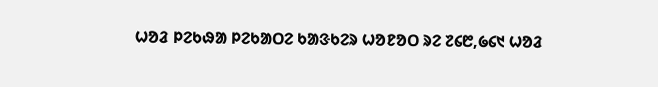ᱦᱚᱲ ᱞᱮᱠᱷᱟ ᱞᱮᱠᱟᱛᱮ ᱠᱟᱝᱠᱮᱨ ᱦᱚᱱᱚᱛ ᱨᱮ ᱗᱔᱘,᱙᱔᱑ ᱦᱚᱲ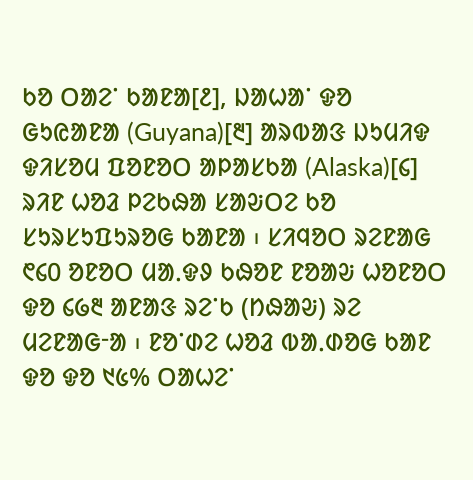ᱠᱚ ᱛᱟᱮᱸ ᱠᱟᱱᱟ[᱒], ᱡᱟᱦᱟᱸ ᱫᱚ ᱜᱩᱭᱟᱱᱟ (Guyana)[᱓] ᱟᱨᱵᱟᱝ ᱡᱩᱢᱤᱫ ᱫᱤᱥᱚᱢ ᱯᱚᱱᱚᱛ ᱟᱞᱟᱥᱠᱟ (Alaska)[᱔] ᱨᱤᱱ ᱦᱚᱲ ᱞᱮᱠᱷᱟ ᱥᱟᱶᱛᱮ ᱠᱚ ᱥᱩᱨᱥᱩᱯᱩᱨᱚᱜ ᱠᱟᱱᱟ ᱾ ᱥᱤᱧᱚᱛ ᱨᱮᱱᱟᱜ ᱖᱔᱐ ᱚᱱᱚᱛ ᱢᱟᱹᱫᱽ ᱠᱷᱚᱱ ᱱᱚᱟᱶ ᱦᱚᱱᱚᱛ ᱫᱚ ᱔᱙᱓ ᱟᱱᱟᱝ ᱨᱮᱸᱠ (ᱴᱷᱟᱶ) ᱨᱮ ᱢᱮᱱᱟᱜᱼᱟ ᱾ ᱱᱚᱸᱰᱮ ᱦᱚᱲ ᱵᱟᱹᱰᱚᱜ ᱠᱟᱱ ᱫᱚ ᱫᱚ ᱑᱕% ᱛᱟᱦᱮᱸ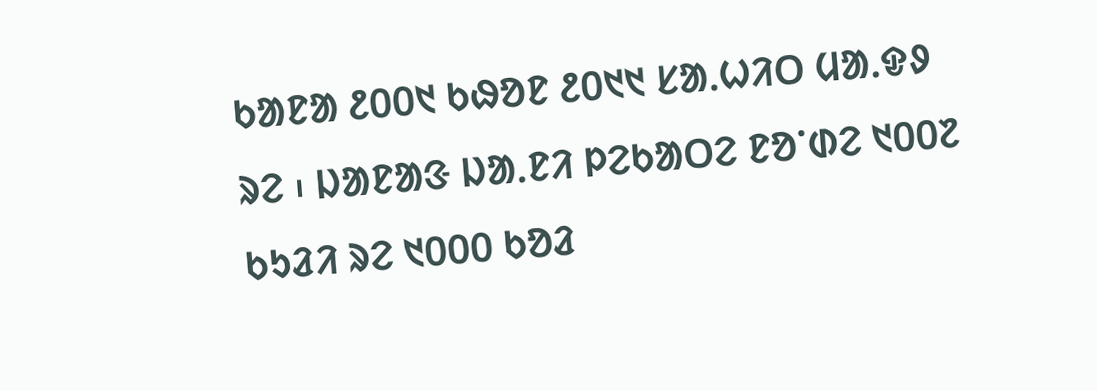ᱠᱟᱱᱟ ᱒᱐᱐᱑ ᱠᱷᱚᱱ ᱒᱐᱑᱑ ᱥᱟᱹᱦᱤᱛ ᱢᱟᱹᱫᱽ ᱨᱮ ᱾ ᱡᱟᱱᱟᱝ ᱡᱟᱹᱱᱤ ᱞᱮᱠᱟᱛᱮ ᱱᱚᱸᱰᱮ ᱑᱐᱐᱗ ᱠᱩᱲᱤ ᱨᱮ ᱑᱐᱐᱐ ᱠᱚᱲ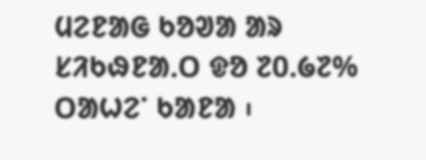ᱢᱮᱱᱟᱜ ᱠᱚᱣᱟ ᱟᱨ ᱥᱤᱠᱷᱱᱟᱹᱛ ᱫᱚ ᱗᱐ᱹ᱙᱗% ᱛᱟᱦᱮᱸ ᱠᱟᱱᱟ ᱾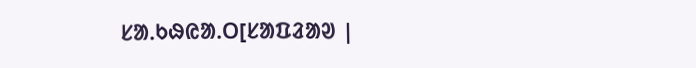ᱥᱟᱹᱠᱷᱭᱟᱹᱛ[ᱥᱟᱯᱲᱟᱣ |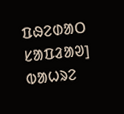ᱯᱷᱮᱰᱟᱛ ᱥᱟᱯᱲᱟᱣ]
ᱵᱟᱦᱨᱮ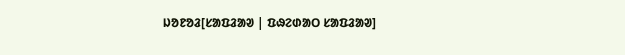ᱡᱚᱱᱚᱲ[ᱥᱟᱯᱲᱟᱣ | ᱯᱷᱮᱰᱟᱛ ᱥᱟᱯᱲᱟᱣ]